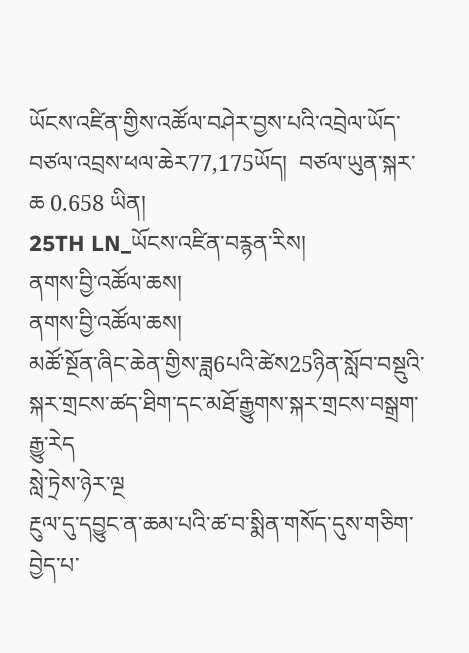ཡོངས་འཛིན་གྱིས་འཚོལ་བཤེར་བྱས་པའི་འབྲེལ་ཡོད་བཙལ་འབྲས་ཕལ་ཆེར77,175ཡོད།  བཙལ་ཡུན་སྐར་ཆ 0.658 ཡིན།
25TH LN_ཡོངས་འཛིན་བརྙན་རིས།
ནགས་བྱི་འཚོལ་ཆས།
ནགས་བྱི་འཚོལ་ཆས།
མཚོ་སྔོན་ཞིང་ཆེན་གྱིས་ཟླ6པའི་ཚེས25ཉིན་སློབ་བསྡུའི་སྐར་གྲངས་ཚད་ཐིག་དང་མཐོ་རྒྱུགས་སྐར་གྲངས་བསྒྲག་རྒྱུ་རེད
སླེ་ཏྲེས་ཉེར་ལྔ
རྔུལ་དུ་དབྱུང་ན་ཆམ་པའི་ཚ་བ་སྨིན་གསོད་དུས་གཅིག་བྱེད་པ་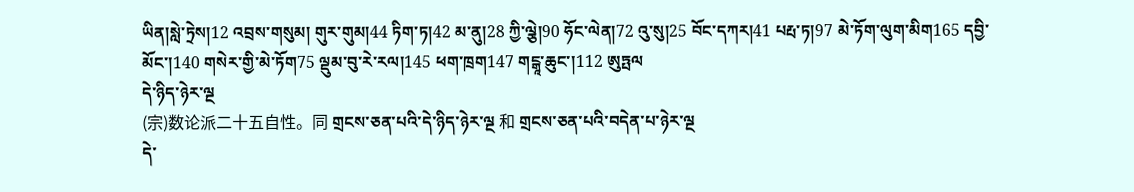ཡིན།སླེ་ཏྲེས།12 འབྲས་གསུམ། གུར་གུམ།44 ཏིག་ཏ།42 མ་ནུ།28 ཀྱི་ལྕེ།90 ཧོང་ལེན།72 འུ་སུ།25 བོང་དཀར།41 པརྤ་ཏ།97 མེ་ཏོག་ལུག་མིག165 དབྱི་མོང་།140 གསེར་གྱི་མེ་ཏོག75 ལྡུམ་བུ་རེ་རལ།145 ཕག་ཁྲག147 གངྒཱ་ཆུང་།112 ཨུཏྤལ
དེ་ཉིད་ཉེར་ལྔ
(宗)数论派二十五自性。同 གྲངས་ཅན་པའི་དེ་ཉིད་ཉེར་ལྔ 和 གྲངས་ཅན་པའི་བདེན་པ་ཉེར་ལྔ
དེ་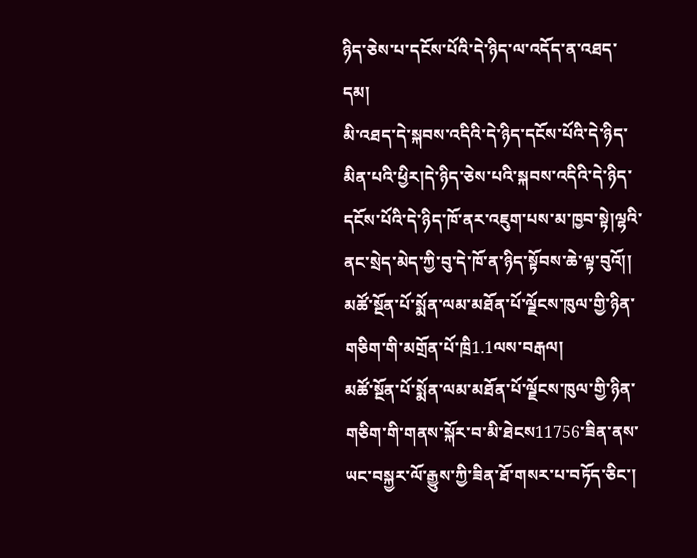ཉིད་ཅེས་པ་དངོས་པོའི་དེ་ཉིད་ལ་འདོད་ན་འཐད་དམ།
མི་འཐད་དེ་སྐབས་འདིའི་དེ་ཉིད་དངོས་པོའི་དེ་ཉིད་མིན་པའི་ཕྱིར།དེ་ཉིད་ཅེས་པའི་སྐབས་འདིའི་དེ་ཉིད་དངོས་པོའི་དེ་ཉིད་ཁོ་ནར་འཇུག་པས་མ་ཁྱབ་སྟེ།ལྷའི་ནང་སྲེད་མེད་ཀྱི་བུ་དེ་ཁོ་ན་ཉིད་སྟོབས་ཆེ་ལྟ་བུའོ།།
མཚོ་སྔོན་པོ་སྨོན་ལམ་མཐོན་པོ་ལྗོངས་ཁུལ་གྱི་ཉིན་གཅིག་གི་མགྲོན་པོ་ཁྲི1.1ལས་བརྒལ།
མཚོ་སྔོན་པོ་སྨོན་ལམ་མཐོན་པོ་ལྗོངས་ཁུལ་གྱི་ཉིན་གཅིག་གི་གནས་སྐོར་བ་མི་ཐེངས11756་ཟིན་ནས་ཡང་བསྐྱར་ལོ་རྒྱུས་ཀྱི་ཟིན་ཐོ་གསར་པ་བཏོད་ཅིང་།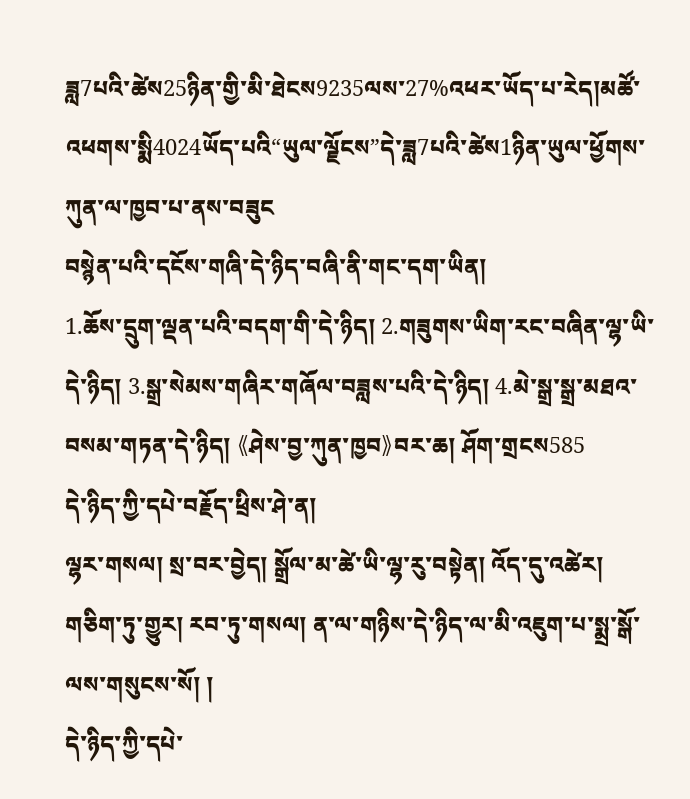ཟླ7པའི་ཚེས25ཉིན་གྱི་མི་ཐེངས9235ལས་27%འཕར་ཡོད་པ་རེད།མཚོ་འཕགས་སྨི4024ཡོད་པའི“ཡུལ་ལྗོངས”དེ་ཟླ7པའི་ཚེས1ཉིན་ཡུལ་ཕྱོགས་ཀུན་ལ་ཁྱབ་པ་ནས་བཟུང
བསྙེན་པའི་དངོས་གཞི་དེ་ཉིད་བཞི་ནི་གང་དག་ཡིན།
1.ཆོས་དྲུག་ལྡན་པའི་བདག་གི་དེ་ཉིད། 2.གཟུགས་ཡིག་རང་བཞིན་ལྷ་ཡི་དེ་ཉིད། 3.སྒྲ་སེམས་གཞིར་གཞོལ་བཟླས་པའི་དེ་ཉིད། 4.མེ་སྒྲ་སྒྲ་མཐའ་བསམ་གཏན་དེ་ཉིད། 《ཤེས་བྱ་ཀུན་ཁྱབ》བར་ཆ། ཤོག་གྲངས585
དེ་ཉིད་ཀྱི་དཔེ་བརྗོད་ཕྲིས་ཤེ་ན།
ལྷར་གསལ། སྲ་བར་བྱེད། སྒྲོལ་མ་ཚེ་ཡི་ལྷ་རུ་བསྟེན། འོད་དུ་འཚེར། གཅིག་ཏུ་གྱུར། རབ་ཏུ་གསལ། ན་ལ་གཉིས་དེ་ཉིད་ལ་མི་འཇུག་པ་སྨྲ་སྒོ་ལས་གསུངས་སོ། །
དེ་ཉིད་ཀྱི་དཔེ་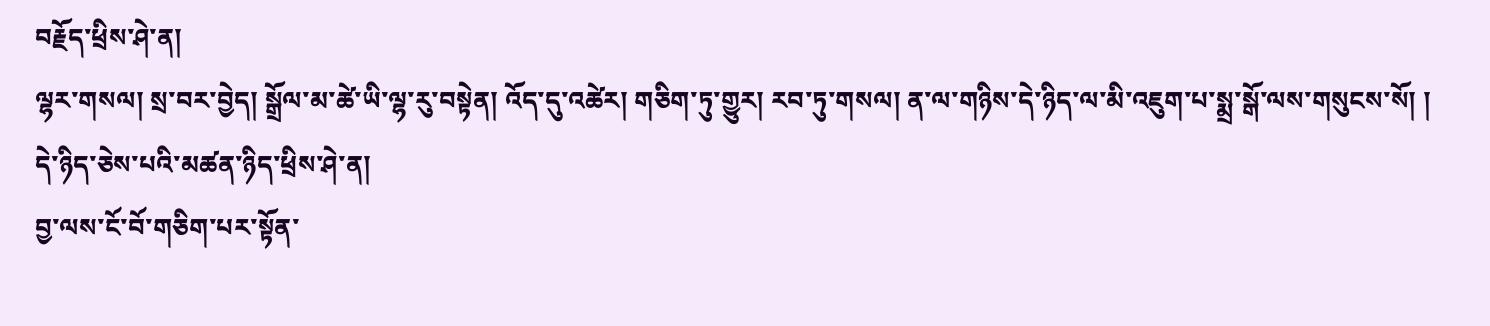བརྗོད་ཕྲིས་ཤེ་ན།
ལྷར་གསལ། སྲ་བར་བྱེད། སྒྲོལ་མ་ཚེ་ཡི་ལྷ་རུ་བསྟེན། འོད་དུ་འཚེར། གཅིག་ཏུ་གྱུར། རབ་ཏུ་གསལ། ན་ལ་གཉིས་དེ་ཉིད་ལ་མི་འཇུག་པ་སྨྲ་སྒོ་ལས་གསུངས་སོ། །
དེ་ཉིད་ཅེས་པའི་མཚན་ཉིད་ཕྲིས་ཤེ་ན།
བྱ་ལས་ངོ་བོ་གཅིག་པར་སྟོན་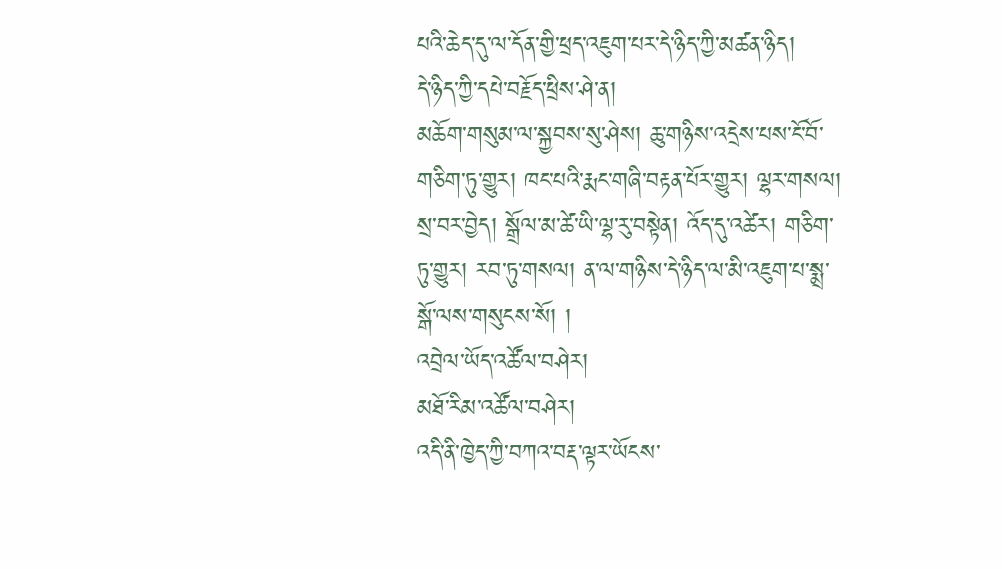པའི་ཆེད་དུ་ལ་དོན་གྱི་ཕྲད་འཇུག་པར་དེ་ཉིད་ཀྱི་མཚན་ཉིད།
དེ་ཉིད་ཀྱི་དཔེ་བརྗོད་ཕྲིས་ཤེ་ན།
མཆོག་གསུམ་ལ་སྐྱབས་སུ་ཤེས། ཆུ་གཉིས་འདྲེས་པས་ངོ་བོ་གཅིག་ཏུ་གྱུར། ཁང་པའི་རྨང་གཞི་བརྟན་པོར་གྱུར། ལྷར་གསལ། སྲ་བར་བྱེད། སྒྲོལ་མ་ཚེ་ཡི་ལྷ་རུ་བསྟེན། འོད་དུ་འཚེར། གཅིག་ཏུ་གྱུར། རབ་ཏུ་གསལ། ན་ལ་གཉིས་དེ་ཉིད་ལ་མི་འཇུག་པ་སྨྲ་སྒོ་ལས་གསུངས་སོ། །
འབྲེལ་ཡོད་འཚོལ་བཤེར།
མཐོ་རིམ་འཚོལ་བཤེར།
འདི་ནི་ཁྱེད་ཀྱི་བཀའ་བརྡ་ལྟར་ཡོངས་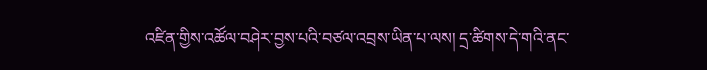འཛིན་གྱིས་འཚོལ་བཤེར་བྱས་པའི་བཙལ་འབྲས་ཡིན་པ་ལས། དྲ་ཚིགས་དེ་གའི་ནང་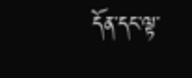དོན་དང་ལྟ་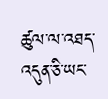ཚུལ་ལ་འཐད་འདུན་ཅི་ཡང་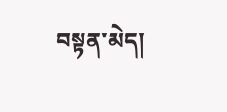བསྟན་མེད།